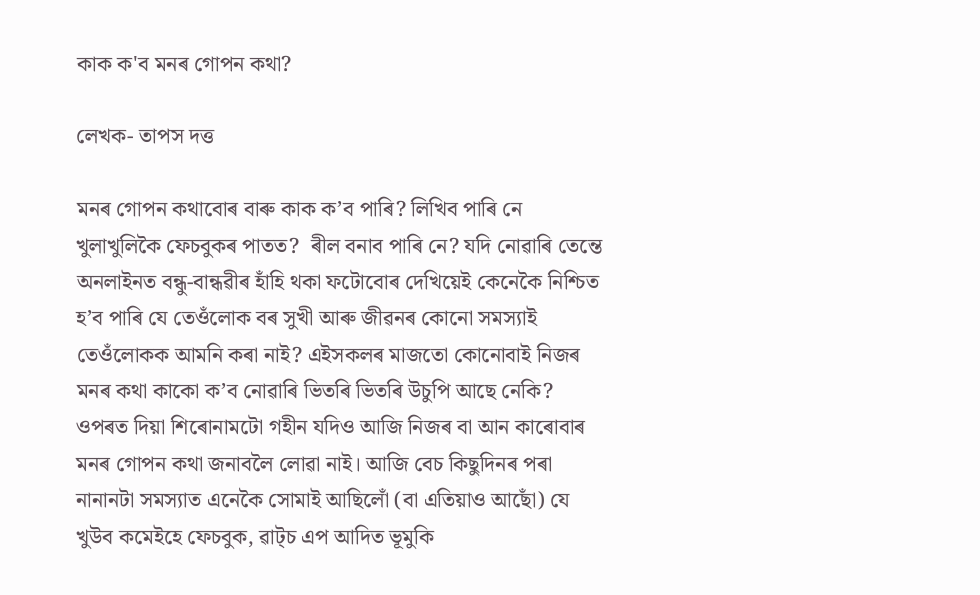কাক ক'ব মনৰ গোপন কথা?

লেখক- তাপস দত্ত

মনৰ গোপন কথাবোৰ বাৰু কাক ক’ব পাৰি? লিখিব পাৰি নে খুলাখুলিকৈ ফেচবুকৰ পাতত?  ৰীল বনাব পাৰি নে? যদি নোৱাৰি তেন্তে অনলাইনত বন্ধু-বান্ধৱীৰ হাঁহি থকা ফটোবোৰ দেখিয়েই কেনেকৈ নিশ্চিত হ’ব পাৰি যে তেওঁলোক বৰ সুখী আৰু জীৱনৰ কোনো সমস্যাই তেওঁলোকক আমনি কৰা নাই? এইসকলৰ মাজতো কোনোবাই নিজৰ মনৰ কথা কাকো ক’ব নোৱাৰি ভিতৰি ভিতৰি উচুপি আছে নেকি? ওপৰত দিয়া শিৰোনামটো গহীন যদিও আজি নিজৰ বা আন কাৰোবাৰ মনৰ গোপন কথা জনাবলৈ লোৱা নাই। আজি বেচ কিছুদিনৰ পৰা নানানটা সমস্যাত এনেকৈ সোমাই আছিলোঁ (বা এতিয়াও আছোঁ) যে খুউব কমেইহে ফেচবুক, ৱাট্চ এপ আদিত ভূমুকি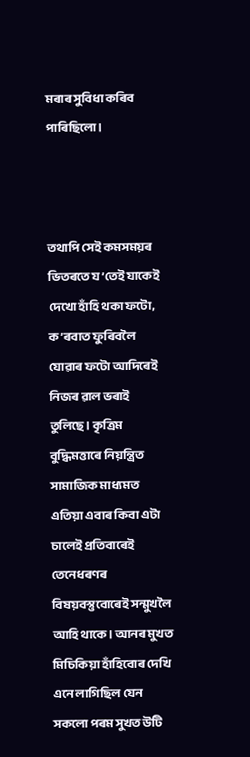মৰাৰ সুবিধা কৰিব পাৰিছিলো।



তথাপি সেই কমসময়ৰ ভিতৰতে য’তেই যাকেই দেখো হাঁহি থকা ফটো, ক’ৰবাত ফুৰিবলৈ যোৱাৰ ফটো আদিৰেই নিজৰ ৱাল ভৰাই তুলিছে। কৃত্ৰিম বুদ্ধিমত্তাৰে নিয়ন্ত্ৰিত সামাজিক মাধ্যমত এতিয়া এবাৰ কিবা এটা চালেই প্ৰতিবাৰেই তেনেধৰণৰ বিষয়বস্তুবোৰেই সন্মুখলৈ আহি থাকে। আনৰ মুখত মিচিকিয়া হাঁহিবোৰ দেখি এনে লাগিছিল যেন সকলো পৰম সুখত উটি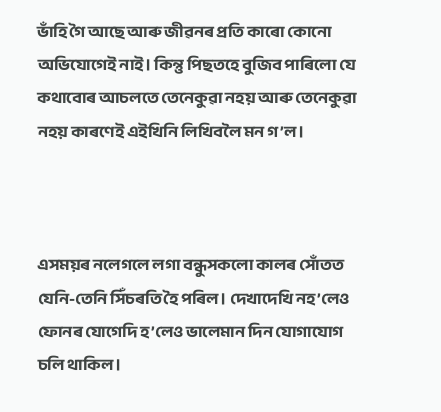ভাঁহি গৈ আছে আৰু জীৱনৰ প্ৰতি কাৰো কোনো অভিযোগেই নাই। কিন্তু পিছতহে বুজিব পাৰিলো যে কথাবোৰ আচলতে তেনেকুৱা নহয় আৰু তেনেকুৱা নহয় কাৰণেই এইখিনি লিখিবলৈ মন গ’ল।



এসময়ৰ নলেগলে লগা বন্ধুসকলো কালৰ সোঁতত যেনি-তেনি সিঁচৰতি হৈ পৰিল। দেখাদেখি নহ’লেও ফোনৰ যোগেদি হ’লেও ভালেমান দিন যোগাযোগ চলি থাকিল।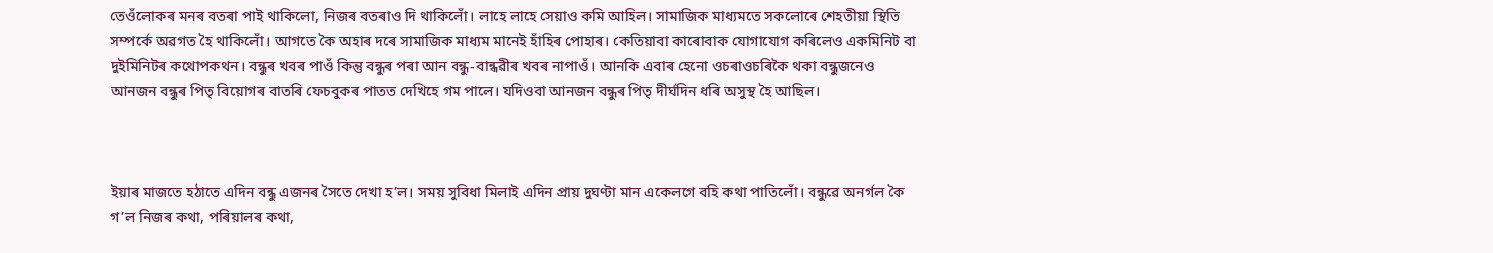তেওঁলোকৰ মনৰ বতৰা পাই থাকিলো, নিজৰ বতৰাও দি থাকিলোঁ। লাহে লাহে সেয়াও কমি আহিল। সামাজিক মাধ্যমতে সকলোৰে শেহতীয়া স্থিতি সম্পৰ্কে অৱগত হৈ থাকিলোঁ। আগতে কৈ অহাৰ দৰে সামাজিক মাধ্যম মানেই হাঁহিৰ পোহাৰ। কেতিয়াবা কাৰোবাক যোগাযোগ কৰিলেও একমিনিট বা দুইমিনিটৰ কথোপকথন। বন্ধুৰ খবৰ পাওঁ কিন্তু বন্ধুৰ পৰা আন বন্ধু-বান্ধৱীৰ খবৰ নাপাওঁ। আনকি এবাৰ হেনো ওচৰাওচৰিকৈ থকা বন্ধুজনেও আনজন বন্ধুৰ পিতৃ বিয়োগৰ বাতৰি ফেচবুকৰ পাতত দেখিহে গম পালে। যদিওবা আনজন বন্ধুৰ পিতৃ দীৰ্ঘদিন ধৰি অসুস্থ হৈ আছিল।



ইয়াৰ মাজতে হঠাতে এদিন বন্ধু এজনৰ সৈতে দেখা হ’ল। সময় সুবিধা মিলাই এদিন প্ৰায় দুঘণ্টা মান একেলগে বহি কথা পাতিলোঁ। বন্ধুৱে অনৰ্গল কৈ গ’ল নিজৰ কথা, পৰিয়ালৰ কথা,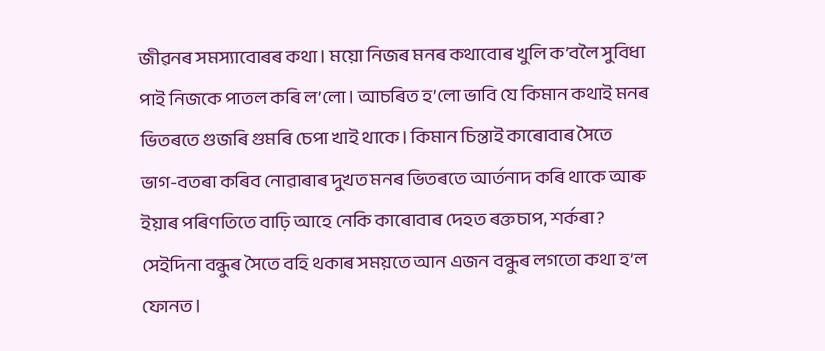জীৱনৰ সমস্যাবোৰৰ কথা। ময়ো নিজৰ মনৰ কথাবোৰ খুলি ক’বলৈ সুবিধা পাই নিজকে পাতল কৰি ল’লো। আচৰিত হ’লো ভাবি যে কিমান কথাই মনৰ ভিতৰতে গুজৰি গুমৰি চেপা খাই থাকে। কিমান চিন্তাই কাৰোবাৰ সৈতে ভাগ-বতৰা কৰিব নোৱাৰাৰ দুখত মনৰ ভিতৰতে আৰ্তনাদ কৰি থাকে আৰু ইয়াৰ পৰিণতিতে বাঢ়ি আহে নেকি কাৰোবাৰ দেহত ৰক্তচাপ, শৰ্কৰা? সেইদিনা বন্ধুৰ সৈতে বহি থকাৰ সময়তে আন এজন বন্ধুৰ লগতো কথা হ’ল ফোনত।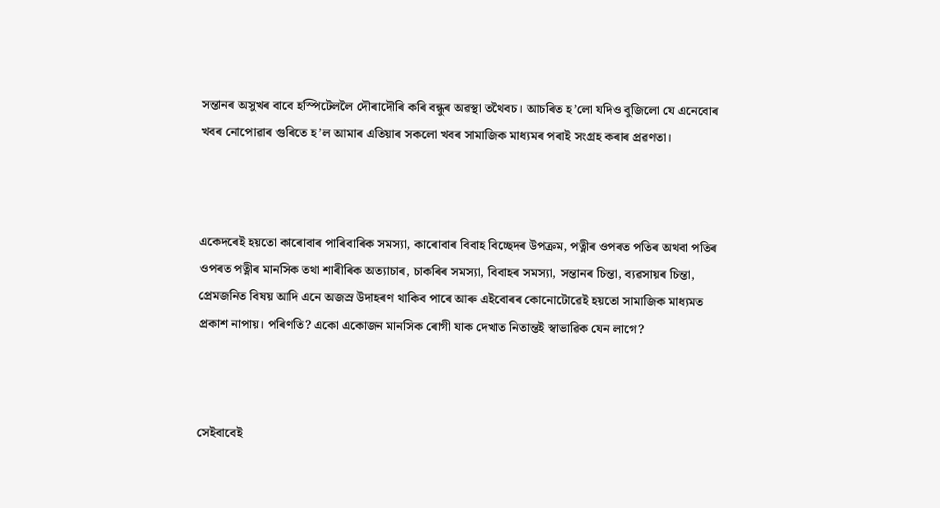সন্তানৰ অসুখৰ বাবে হস্পিটেললৈ দৌৰাদৌৰি কৰি বন্ধুৰ অৱস্থা তথৈবচ। আচৰিত হ’লো যদিও বুজিলো যে এনেবোৰ খবৰ নোপোৱাৰ গুৰিতে হ’ল আমাৰ এতিয়াৰ সকলো খবৰ সামাজিক মাধ্যমৰ পৰাই সংগ্ৰহ কৰাৰ প্ৰৱণতা।



একেদৰেই হয়তো কাৰোবাৰ পাৰিবাৰিক সমস্যা, কাৰোবাৰ বিবাহ বিচ্ছেদৰ উপক্ৰম, পত্নীৰ ওপৰত পতিৰ অথবা পতিৰ ওপৰত পত্নীৰ মানসিক তথা শাৰীৰিক অত্যাচাৰ, চাকৰিৰ সমস্যা, বিবাহৰ সমস্যা, সন্তানৰ চিন্তা, ব্যৱসায়ৰ চিন্তা, প্ৰেমজনিত বিষয় আদি এনে অজস্ৰ উদাহৰণ থাকিব পাৰে আৰু এইবোৰৰ কোনোটোৱেই হয়তো সামাজিক মাধ্যমত প্ৰকাশ নাপায়। পৰিণতি? একো একোজন মানসিক ৰোগী যাক দেখাত নিতান্তই স্বাভাৱিক যেন লাগে?



সেইবাবেই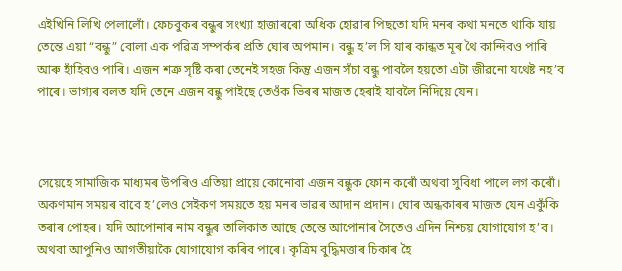এইখিনি লিখি পেলালোঁ। ফেচবুকৰ বন্ধুৰ সংখ্যা হাজাৰৰো অধিক হোৱাৰ পিছতো যদি মনৰ কথা মনতে থাকি যায় তেন্তে এয়া “বন্ধু” বোলা এক পৱিত্ৰ সম্পৰ্কৰ প্ৰতি ঘোৰ অপমান। বন্ধু হ’ল সি যাৰ কান্ধত মূৰ থৈ কান্দিবও পাৰি আৰু হাঁহিবও পাৰি। এজন শত্ৰু সৃষ্টি কৰা তেনেই সহজ কিন্তু এজন সঁচা বন্ধু পাবলৈ হয়তো এটা জীৱনো যথেষ্ট নহ’ব পাৰে। ভাগ্যৰ বলত যদি তেনে এজন বন্ধু পাইছে তেওঁক ভিৰৰ মাজত হেৰাই যাবলৈ নিদিয়ে যেন।



সেয়েহে সামাজিক মাধ্যমৰ উপৰিও এতিয়া প্ৰায়ে কোনোবা এজন বন্ধুক ফোন কৰোঁ অথবা সুবিধা পালে লগ কৰোঁ। অকণমান সময়ৰ বাবে হ’লেও সেইকণ সময়তে হয় মনৰ ভাৱৰ আদান প্ৰদান। ঘোৰ অন্ধকাৰৰ মাজত যেন একুঁকি তৰাৰ পোহৰ। যদি আপোনাৰ নাম বন্ধুৰ তালিকাত আছে তেন্তে আপোনাৰ সৈতেও এদিন নিশ্চয় যোগাযোগ হ’ব। অথবা আপুনিও আগতীয়াকৈ যোগাযোগ কৰিব পাৰে। কৃত্ৰিম বুদ্ধিমত্তাৰ চিকাৰ হৈ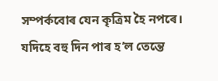সম্পৰ্কবোৰ যেন কৃত্ৰিম হৈ নপৰে।  যদিহে বহু দিন পাৰ হ’ল তেন্তে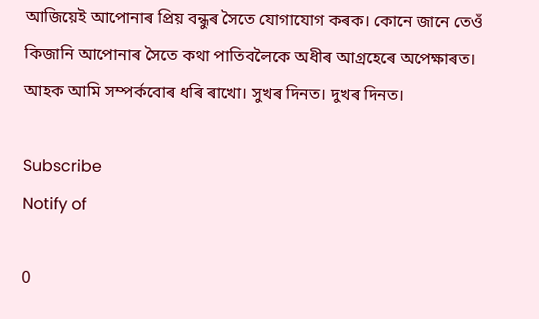আজিয়েই আপোনাৰ প্ৰিয় বন্ধুৰ সৈতে যোগাযোগ কৰক। কোনে জানে তেওঁ কিজানি আপোনাৰ সৈতে কথা পাতিবলৈকে অধীৰ আগ্ৰহেৰে অপেক্ষাৰত। আহক আমি সম্পৰ্কবোৰ ধৰি ৰাখো। সুখৰ দিনত। দুখৰ দিনত।

Subscribe
Notify of

0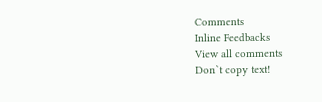Comments
Inline Feedbacks
View all comments
Don`t copy text!